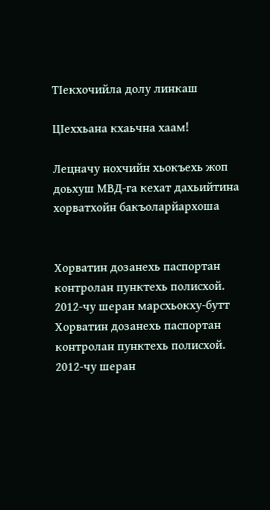ТIекхочийла долу линкаш

ЦIеххьана кхаьчна хаам!

Лецначу нохчийн хьокъехь жоп доьхуш МВД-га кехат дахьийтина хорватхойн бакъоларйархоша


Хорватин дозанехь паспортан контролан пунктехь полисхой. 2012-чу шеран марсхьокху-бутт
Хорватин дозанехь паспортан контролан пунктехь полисхой. 2012-чу шеран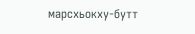марсхьокху-бутт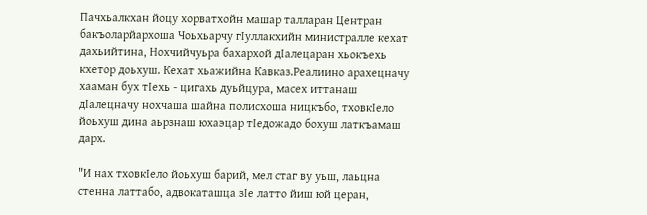Пачхьалкхан йоцу хорватхойн машар талларан Центран бакъоларйархоша Чоьхьарчу гIуллакхийн министралле кехат дахьийтина, Нохчийчуьра бахархой дIалецаран хьокъехь кхетор доьхуш. Кехат хьажийна Кавказ.Реалиино арахецначу хааман бух тIехь - цигахь дуьйцура, масех иттанаш дIалецначу нохчаша шайна полисхоша ницкъбо, тховкIело йоьхуш дина аьрзнаш юхаэцар тIедожадо бохуш латкъамаш дарх.

"И нах тховкIело йоьхуш барий, мел стаг ву уьш, лаьцна стенна латтабо, адвокаташца зIе латто йиш юй церан,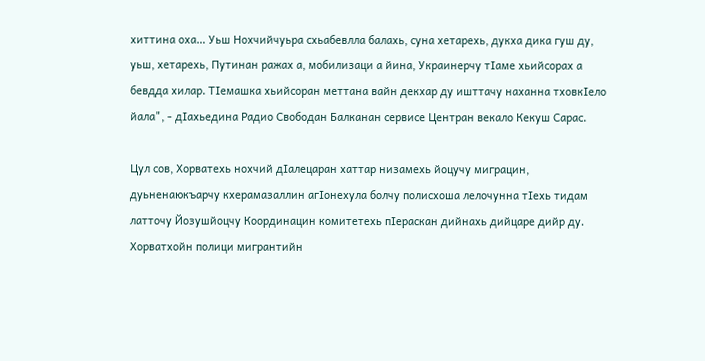хиттина оха… Уьш Нохчийчуьра схьабевлла балахь, суна хетарехь, дукха дика гуш ду, уьш, хетарехь, Путинан ражах а, мобилизаци а йина, Украинерчу тIаме хьийсорах а бевдда хилар. ТIемашка хьийсоран меттана вайн декхар ду ишттачу наханна тховкIело йала", - дIахьедина Радио Свободан Балканан сервисе Центран векало Кекуш Сарас.

Цул сов, Хорватехь нохчий дIалецаран хаттар низамехь йоцучу миграцин, дуьненаюкъарчу кхерамазаллин агIонехула болчу полисхоша лелочунна тIехь тидам латточу Йозушйоцчу Координацин комитетехь пIераскан дийнахь дийцаре дийр ду. Хорватхойн полици мигрантийн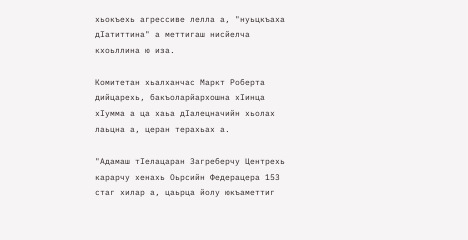хьокъехь агрессиве лелла а, "нуьцкъаха дIатиттина" а меттигаш нисйелча кхоьллина ю иза.

Комитетан хьалханчас Маркт Роберта дийцарехь, бакъоларйархошна хIинца хIумма а ца хаьа дIалецначийн хьолах лаьцна а, церан терахьах а.

"Адамаш тIелацаран Загреберчу Центрехь карарчу хенахь Оьрсийн Федерацера 153 стаг хилар а, цаьрца йолу юкъаметтиг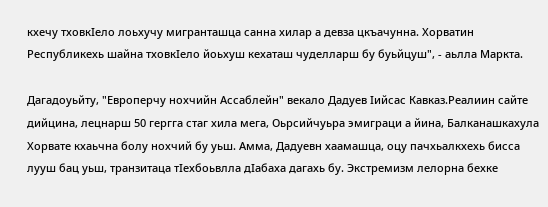кхечу тховкIело лоьхучу мигранташца санна хилар а девза цкъачунна. Хорватин Республикехь шайна тховкIело йоьхуш кехаташ чуделларш бу буьйцуш", - аьлла Маркта.

Дагадоуьйту, "Европерчу нохчийн Ассаблейн" векало Дадуев Iийсас Кавказ.Реалиин сайте дийцина, лецнарш 50 гергга стаг хила мега, Оьрсийчуьра эмиграци а йина, Балканашкахула Хорвате кхаьчна болу нохчий бу уьш. Амма, Дадуевн хаамашца, оцу пачхьалкхехь бисса лууш бац уьш, транзитаца тIехбоьвлла дIабаха дагахь бу. Экстремизм лелорна бехке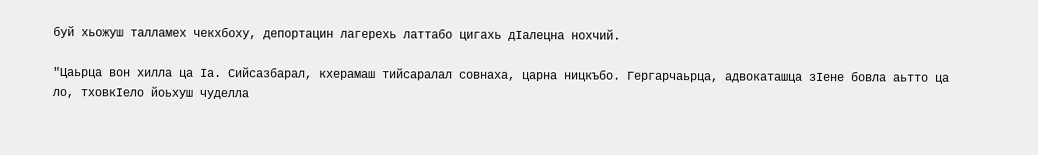буй хьожуш талламех чекхбоху, депортацин лагерехь латтабо цигахь дIалецна нохчий.

"Цаьрца вон хилла ца Iа. Сийсазбарал, кхерамаш тийсаралал совнаха, царна ницкъбо. Гергарчаьрца, адвокаташца зIене бовла аьтто ца ло, тховкIело йоьхуш чуделла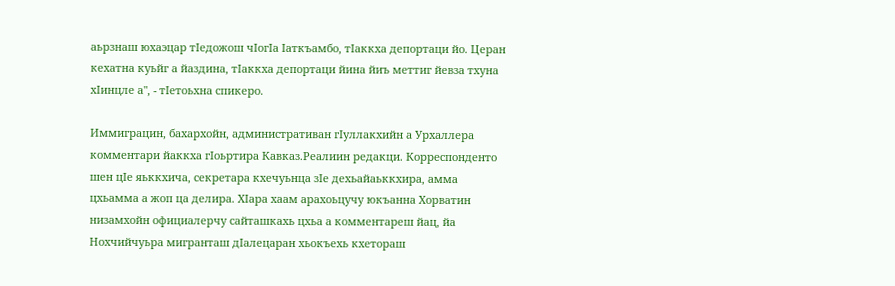аьрзнаш юхаэцар тIедожош чIогIа Iаткъамбо, тIаккха депортаци йо. Церан кехатна куьйг а йаздина, тIаккха депортаци йина йиъ меттиг йевза тхуна хIинцле а", - тIетоьхна спикеро.

Иммиграцин, бахархойн, административан гIуллакхийн а Урхаллера комментари йаккха гIоьртира Кавказ.Реалиин редакци. Корреспонденто шен цIе яьккхича, секретара кхечуьнца зIе дехьайаьккхира, амма цхьамма а жоп ца делира. ХIара хаам арахоьцучу юкъанна Хорватин низамхойн официалерчу сайташкахь цхьа а комментареш йац, йа Нохчийчуьра мигранташ дIалецаран хьокъехь кхетораш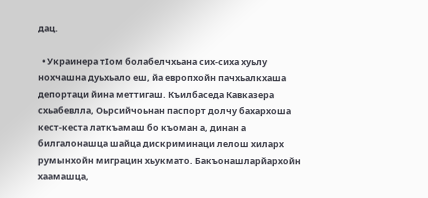дац.

  • Украинера тIом болабелчхьана сих-сиха хуьлу нохчашна дуьхьало еш, йа европхойн пачхьалкхаша депортаци йина меттигаш. Къилбаседа Кавказера схьабевлла, Оьрсийчоьнан паспорт долчу бахархоша кест-кеста латкъамаш бо къоман а, динан а билгалонашца шайца дискриминаци лелош хиларх румынхойн миграцин хьукмато. Бакъонашларйархойн хаамашца,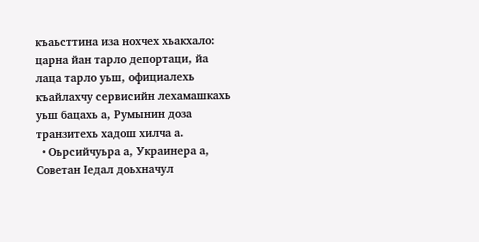къаьсттина иза нохчех хьакхало: царна йан тарло депортаци, йа лаца тарло уьш, официалехь къайлахчу сервисийн лехамашкахь уьш бацахь а, Румынин доза транзитехь хадош хилча а.
  • Оьрсийчуьра а, Украинера а, Советан Iедал доьхначул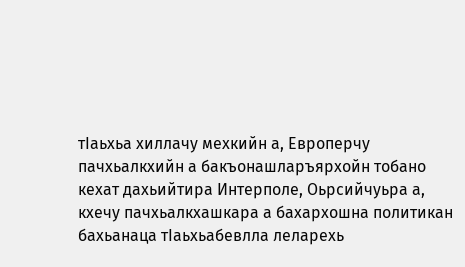тIаьхьа хиллачу мехкийн а, Европерчу пачхьалкхийн а бакъонашларъярхойн тобано кехат дахьийтира Интерполе, Оьрсийчуьра а, кхечу пачхьалкхашкара а бахархошна политикан бахьанаца тIаьхьабевлла леларехь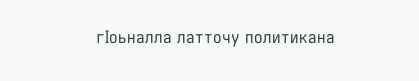гIоьналла латточу политикана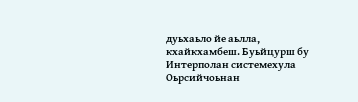дуьхаьло йе аьлла, кхайкхамбеш. Буьйцурш бу Интерполан системехула Оьрсийчоьнан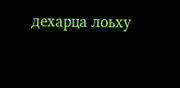дехарца лоьху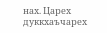нах. Царех дуккхаъчарех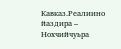Кавказ.Реалиино йаздира – Нохчийчуьра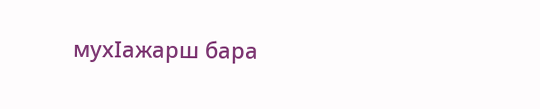мухIажарш бара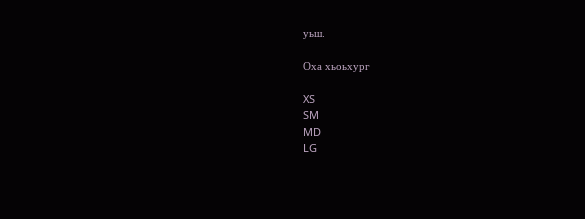уьш.

Оха хьоьхург

XS
SM
MD
LG